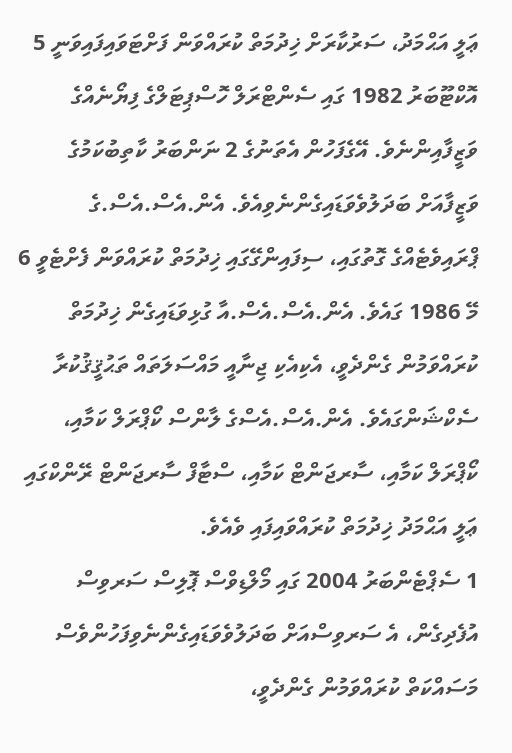ޢަލީ އަޙްމަދު، ސަރުކާރަށް ޚިދުމަތް ކުރައްވަން ފަށްޓަވައިފައިވަނީ 5 އޮކްޓޫބަރު 1982 ގައި ސެންޓްރަލް ހޮސްޕިޓަލްގެ ފިޔޯނެއްގެ ވަޒީފާއިންނެވެ. އޭގެފަހުން އެތަނުގެ 2 ނަންބަރު ކާތިބުކަމުގެ ވަޒީފާއަށް ބަދަލުވެވަޑައިގެންނެވިއެވެ. އެން.އެސް.އެސް.ގެ ޕްރައިވެޓެއްގެ ގޮތުގައި، ސިފައިންގޭގައި ޚިދުމަތް ކުރައްވަން ފެށްޓެވީ 6 މޭ 1986 ގައެވެ. އެން.އެސް.އެސް.އާ ގުޅިވަޑައިގެން ޚިދުމަތް ކުރައްވަމުން ގެންދެވީ، އެކިއެކި ޖިނާއީ މައްސަލަތައް ތަޙުޤީޤުކުރާ ސެކްޝަންގައެވެ. އެން.އެސް.އެސްގެ ލާންސް ކޯޕްރަލް ކަމާއި، ކޯޕްރަލް ކަމާއި، ސާރޖަންޓް ކަމާއި، ސްޓާފް ސާރޖަންޓް ރޭންކްގައި ޢަލީ އަޙްމަދު ޚިދުމަތް ކުރައްވައިފައި ވެއެވެ.
1 ސެޕްޓެންބަރު 2004 ގައި މޯލްޑިވްސް ޕޮލިސް ސަރވިސް އުފެދިގެން، އެ ސަރވިސްއަށް ބަދަލުވެވަޑައިގެންނެވިފަހުންވެސް މަސައްކަތް ކުރައްވަމުން ގެންދެވީ،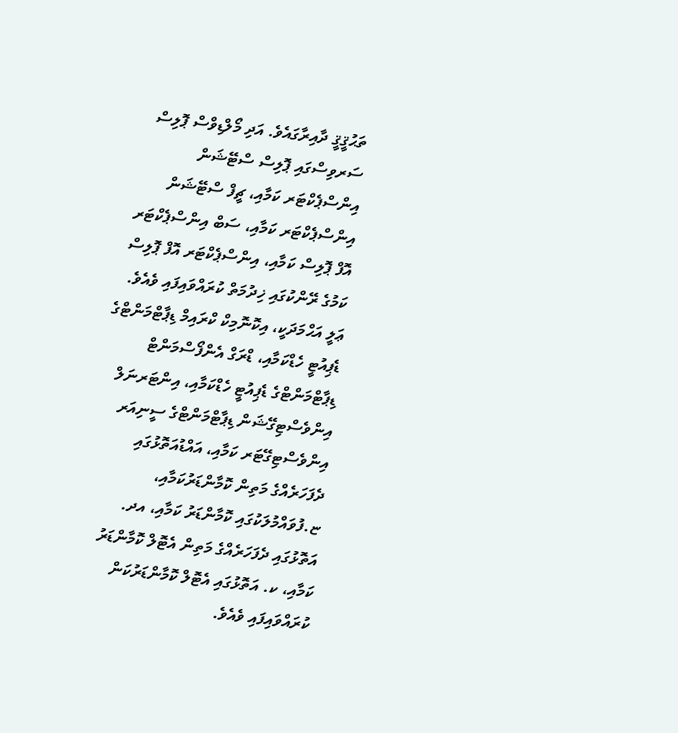ތަޙުޤީޤީ ދާއިރާގައެވެ. އަދި މޯލްޑިވްސް ޕޮލިސް ސަރވިސްގައި ޕޮލިސް ސްޓޭޝަން އިންސްޕެކްޓަރ ކަމާއި، ޗީފް ސްޓޭޝަން އިންސްޕެކްޓަރ ކަމާއި، ސަބް އިންސްޕެކްޓަރ އޮފް ޕޮލިސް ކަމާއި، އިންސްޕެކްޓަރ އޮފް ޕޮލިސް ކަމުގެ ރޭންކުގައި ޚިދުމަތް ކުރައްވައިފައި ވެއެވެ.
ޢަލީ އަޙްމަދަކީ، އިކޮނޮމިކް ކްރައިމް ޑިޕާޓްމަންޓްގެ ޑެޕިއުޓީ ހެޑްކަމާއި، ޑްރަގް އެންފޯސްމަންޓް ޑިޕާޓްމަންޓްގެ ޑެޕިއުޓީ ހެޑްކަމާއި، އިންޓަރނަލް އިންވެސްޓިގޭޝަން ޑިޕާޓްމަންޓްގެ ސީނިއަރ އިންވެސްޓިގޭޓަރ ކަމާއި، އައްޑުއަތޮޅުގައި ދެފަހަރެއްގެ މަތިން ކޮމާންޑަރުކަމާއި، ޏ.ފުވައްމުލަކުގައި ކޮމާންޑަރު ކަމާއި، އދ. އަތޮޅުގައި ދެފަހަރެއްގެ މަތިން އެޓޮލް ކޮމާންޑަރު ކަމާއި، ކ. އަތޮޅުގައި އެޓޮލް ކޮމާންޑަރުކަން ކުރައްވައިފައި ވެއެވެ.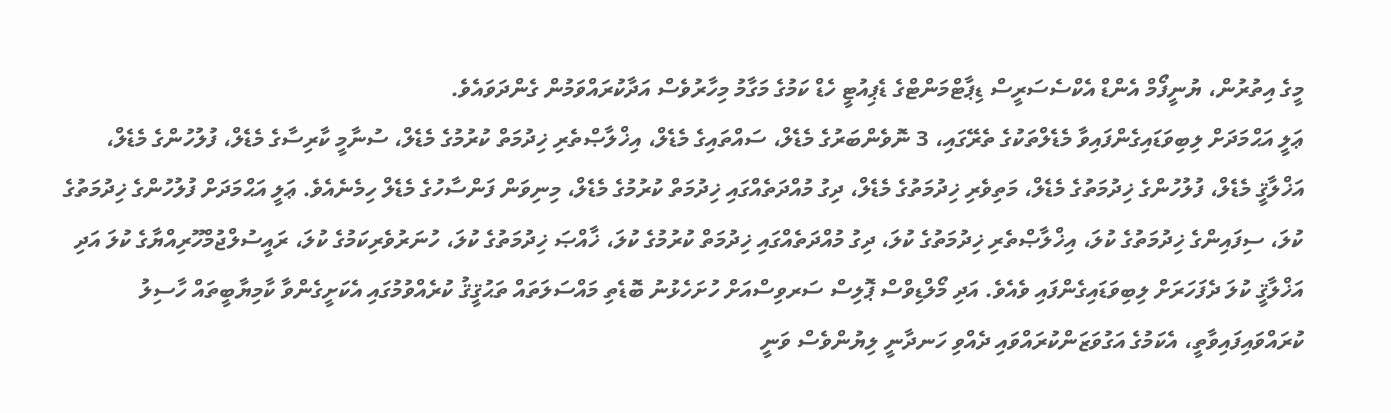މީގެ އިތުރުން، ޔުނީފޯމް އެންޑް އެކްސެސަރީސް ޑިޕާޓްމަންޓްގެ ޑެޕިއުޓީ ހެޑް ކަމުގެ މަގާމު މިހާރުވެސް އަދާކުރައްވަމުން ގެންދަވައެވެ.
ޢަލީ އަޙްމަދަށް ލިބިވަޑައިގެންފައިވާ މެޑެލްތަކުގެ ތެރޭގައި، 3 ނޮވެންބަރުގެ މެޑެލް، ސައްތައިގެ މެޑެލް، އިޚްލާޞްތެރި ޚިދުމަތް ކުރުމުގެ މެޑެލް، ސުނާމީ ކާރިސާގެ މެޑެލް، ފުލުހުންގެ މެޑެލް، އަޚްލާޤީ މެޑެލް، ފުލުހުންގެ ޚިދުމަތުގެ މެޑެލް، މަތިވެރި ޚިދުމަތުގެ މެޑެލް، ދިގު މުއްދަތެއްގައި ޚިދުމަތް ކުރުމުގެ މެޑެލް، މިނިވަން ފަންސާހުގެ މެޑެލް ހިމެނެއެވެ. ޢަލީ އަޙްމަދަށް ފުލުހުންގެ ޚިދުމަތުގެ ކުލަ، ސިފައިންގެ ޚިދުމަތުގެ ކުލަ، އިޚްލާޞްތެރި ޚިދުމަތުގެ ކުލަ، ދިގު މުއްދަތެއްގައި ޚިދުމަތް ކުރުމުގެ ކުލަ، ޚާއްޞަ ޚިދުމަތުގެ ކުލަ، ހުނަރުވެރިކަމުގެ ކުލަ، ރައީސުލްޖުމްހޫރިއްޔާގެ ކުލަ އަދި އަޚްލާޤީ ކުލަ ދެފަހަރަށް ލިބިވަޑައިގެންފައި ވެއެވެ. އަދި މޯލްޑިވްސް ޕޮލިސް ސަރވިސްއަށް ހުށަހެޅުނު ބޮޑެތި މައްސަލަތައް ތަޙުޤީޤު ކުރެއްވުމުގައި އެކަށީގެންވާ ކާމިޔާބީތައް ހާސިލު ކުރައްވައިފައިވާތީ، އެކަމުގެ އަގުވަޒަންކުރައްވައި ދެއްވި ހަނދާނީ ލިޔުންވެސް ވަނީ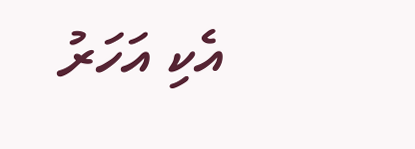އެކި އަހަރު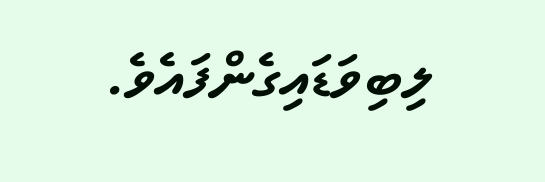ލިބިވަޑައިގެންފައެވެ.